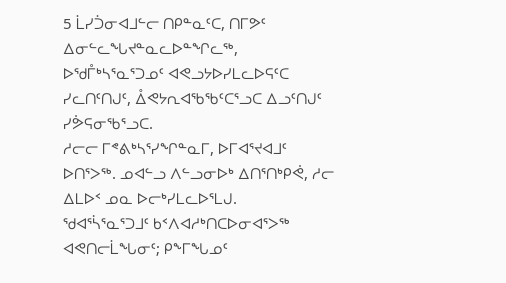5 ᒫᓯᑑᓂᐊᒧᓪᓕ ᑎᑭᓐᓇᑦᑕ, ᑎᒥᕗᑦ ᐃᓂᓪᓚᖓᔪᓐᓇᓚᐅᓐᖏᓚᖅ, ᐅᖁᒤᒃᓴᕐᓇᕐᑐᓄᑦ ᐊᕙᓗᔭᐅᓯᒪᓚᐅᕋᑦᑕ ᓯᓚᑎᑦᑎᒍᑦ, ᐂᕙᔭᕆᐊᖃᖃᑦᑕᕐᓗᑕ ᐃᓗᑦᑎᒍᑦ ᓯᕘᕋᓂᖃᕐᓗᑕ.
ᓱᓕᓕ ᒥᕝᕕᒃᓴᕐᓯᖏᓐᓇᒥ, ᐅᒥᐊᕐᔪᐊᒧᑦ ᐅᑎᕐᐳᖅ. ᓄᐊᓪᓗ ᐱᓪᓗᓂᐅᒃ ᐃᑎᕐᑎᒃᑭᕚ, ᓱᓕ ᐃᒪᐅᑉ ᓄᓇ ᐅᓕᒃᓯᒪᓚᐅᕐᒪᒍ.
ᖁᐊᕐᓵᕐᓇᕐᑐᒧᑦ ᑲᑉᐱᐊᓱᒃᑎᑕᐅᓂᐊᕐᐳᖅ ᐊᕙᑎᓕᒫᖓᓂᑦ; ᑭᖕᒥᖓᓄᑦ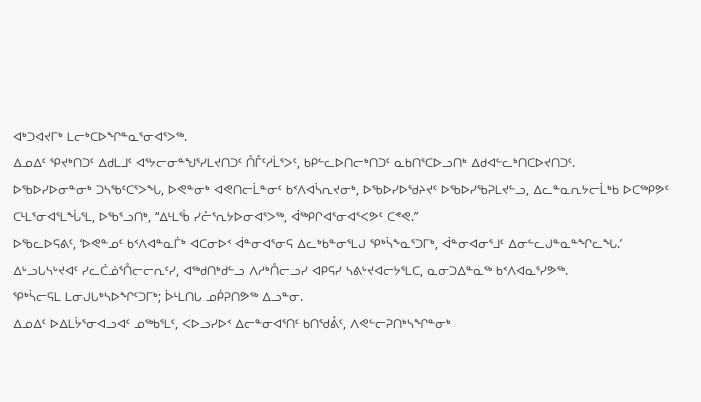ᐊᒃᑐᐊᔪᒥᒃ ᒪᓕᒃᑕᐅᖏᓐᓇᕐᓂᐊᕐᐳᖅ.
ᐃᓄᐃᑦ ᕿᔪᒃᑎᑐᑦ ᐃᑯᒪᒧᑦ ᐊᕐᔭᓕᓂᓐᖑᕐᓯᒪᔪᑎᑐᑦ ᑍᒤᑦᓱᒫᕐᐳᑦ, ᑲᑭᓪᓚᐅᑎᓕᒃᑎᑐᑦ ᓇᑲᑎᕐᑕᐅᓗᑎᒃ ᐃᑯᐊᓪᓚᒃᑎᑕᐅᔪᑎᑐᑦ.
ᐅᖃᐅᓯᐅᓂᓐᓂᒃ ᑐᓴᖃᑦᑕᕐᐳᖓ, ᐅᕙᓐᓂᒃ ᐊᕙᑎᓕᒫᓐᓂᑦ ᑲᑉᐱᐊᓵᕆᔪᓂᒃ, ᐅᖃᐅᓯᐅᖁᔨᔪᑦ ᐅᖃᐅᓯᖃᕈᒪᔪᓪᓗ, ᐃᓚᓐᓇᕆᔭᓕᒫᒃᑲ ᐅᑕᖅᑭᕗᑦ ᑕᒻᒪᕐᓂᐊᕐᒪᖔᕐᒪ, ᐅᖃᕐᓗᑎᒃ, “ᐃᒻᒪᖄ ᓯᓔᕐᕆᔭᐅᓂᐊᕐᐳᖅ, ᐋᖅᑭᒋᐊᕐᓂᐊᕐᐸᕗᑦ ᑕᕝᕙ.”
ᐅᖃᓚᐅᕋᕕᑦ, ‘ᐅᕙᓐᓄᑦ ᑲᑉᐱᐊᓐᓇᒦᒃ ᐊᑕᓂᐅᑉ ᐋᓐᓂᐊᕐᓂᕋ ᐃᓚᒃᑲᓐᓂᕐᒪᒍ ᕿᒃᓵᖕᓇᕐᑐᒥᒃ, ᐋᓐᓂᐊᓂᕐᒧᑦ ᐃᓂᓪᓚᒍᓐᓇᓐᖏᓚᖓ.’
ᐃᒡᓗᒐᓴᒡᔪᐊᑦ ᓯᓚᑖᓅᕐᑍᓕᓕᕆᑦᓯ, ᐊᖅᑯᑎᒃᑯᓪᓗ ᐱᓱᒃᑍᓕᓗᓯ ᐊᑭᕋᓯ ᓴᕕᒡᔪᐊᓕᔭᕐᒪᑕ, ᓇᓂᑐᐃᓐᓇᖅ ᑲᑉᐱᐊᓇᕐᓯᕗᖅ.
ᕿᒃᓵᓕᕋᒪ ᒪᓂᒍᒐᒃᓴᐅᖏᑦᑐᒥᒃ; ᐆᒻᒪᑎᒐ ᓄᑮᕈᑎᕗᖅ ᐃᓗᓐᓂ.
ᐃᓄᐃᑦ ᐅᐃᒪᔮᕐᓂᐊᓗᐊᑦ ᓄᖅᑲᕐᒪᑦ, ᐸᐅᓗᓯᐅᑉ ᐃᓕᓐᓂᐊᕐᑎᑦ ᑲᑎᖁᕔᑦ, ᐱᕙᓪᓕᕈᑎᒃᓴᖏᓐᓂᒃ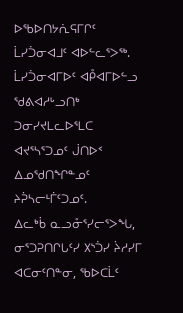ᐅᖃᐅᑎᔭᕇᕋᒥᒋᑦ ᒫᓯᑑᓂᐊᒧᑦ ᐊᐅᓪᓚᕐᐳᖅ.
ᒫᓯᑑᓂᐊᒥᐅᑦ ᐊᑬᐊᒥᐅᓪᓗ ᖁᕕᐊᓱᒡᓗᑎᒃ ᑐᓂᓯᔪᒪᓚᐅᕐᒪᑕ ᐊᔪᕐᓴᕐᑐᓄᑦ ᒎᑎᐅᑉ ᐃᓄᖁᑎᖏᓐᓄᑦ ᔨᕉᓴᓕᒻᒦᑦᑐᓄᑦ.
ᐃᓚᒃᑳ ᓇᓗᓁᕐᓯᓕᕐᐳᖓ, ᓂᕐᑐᕈᑎᒋᒐᑦᓯ ᙭ᔅᑑᓯ ᔩᓱᓯᒥ ᐊᑕᓂᑦᑎᓐᓂ, ᖃᐅᑕᒫᑦ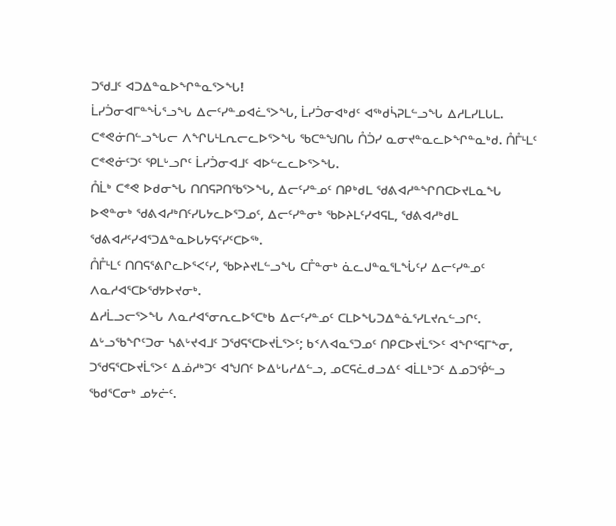ᑐᖁᒧᑦ ᐊᑐᐃᓐᓇᐅᖏᓐᓇᕐᐳᖓ!
ᒫᓯᑑᓂᐊᒥᓐᖔᕐᓗᖓ ᐃᓕᑦᓯᓐᓄᐊᓛᕐᐳᖓ, ᒫᓯᑑᓂᐊᒃᑯᑦ ᐊᖅᑯᓵᕈᒪᓪᓗᖓ ᐃᓱᒪᓯᒪᒐᒪ.
ᑕᕝᕙᓃᑎᓪᓗᖓᓕ ᐱᖏᒐᒻᒪᕆᓕᓚᐅᕐᐳᖓ ᖃᑕᓐᖑᑎᒐ ᑍᑑᓯ ᓇᓂᔪᓐᓇᓚᐅᖏᓐᓇᒃᑯ. ᑍᒤᒻᒪᑦ ᑕᕝᕙᓃᑦᑐᑦ ᕿᒪᒡᓗᒋᑦ ᒫᓯᑑᓂᐊᒧᑦ ᐊᐅᓪᓚᓚᐅᕐᐳᖓ.
ᑍᒫᒃ ᑕᕝᕙ ᐅᑯᓂᖓ ᑎᑎᕋᕈᑎᖃᕐᐳᖓ, ᐃᓕᑦᓯᓐᓄᑦ ᑎᑭᒃᑯᒪ ᖁᕕᐊᓱᓐᖏᑎᑕᐅᔪᒪᓇᖓ ᐅᕙᓐᓂᒃ ᖁᕕᐊᓱᒃᑎᑦᓯᒐᔭᓚᐅᕐᑐᓄᑦ, ᐃᓕᑦᓯᓐᓂᒃ ᖃᐅᔨᒪᑦᓯᐊᕋᒪ, ᖁᕕᐊᓱᒃᑯᒪ ᖁᕕᐊᓱᑦᓯᐊᕐᑐᐃᓐᓇᐅᒐᔭᕋᑦᓯᑦᑕᐅᖅ.
ᑍᒤᒻᒪᑦ ᑎᑎᕋᕐᕕᒋᓚᐅᕐᐸᑦᓯ, ᖃᐅᔨᔪᒪᓪᓗᖓ ᑕᒤᓐᓂᒃ ᓈᓚᒍᓐᓇᕐᒪᖔᑦᓯ ᐃᓕᑦᓯᓐᓄᑦ ᐱᓇᓱᐊᕐᑕᐅᖁᔭᐅᔪᓂᒃ.
ᐃᓱᒫᓗᓕᕐᐳᖓ ᐱᓇᓱᐊᕐᓂᕆᓚᐅᕐᑕᒃᑲ ᐃᓕᑦᓯᓐᓄᑦ ᑕᒪᐅᖓᑐᐃᓐᓈᕐᓯᒪᔪᕆᓪᓗᒋᑦ.
ᐃᒡᓗᖃᖏᑦᑐᓂ ᓴᕕᒡᔪᐊᒧᑦ ᑐᖁᕋᕐᑕᐅᔪᒫᕐᐳᑦ; ᑲᑉᐱᐊᓇᕐᑐᓄᑦ ᑎᑭᑕᐅᔪᒫᕐᐳᑦ ᐊᖏᕐᕋᒥᖕᓂ, ᑐᖁᕋᕐᑕᐅᔪᒫᕐᐳᑦ ᐃᓅᓱᒃᑐᑦ ᐊᖑᑎᑦ ᐅᐃᒡᒐᓱᐃᓪᓗ, ᓄᑕᕋᓛᑯᓗᐃᑦ ᐊᒫᒪᒃᑐᑦ ᐃᓄᑐᕾᓪᓗ ᖃᑯᕐᑕᓂᒃ ᓄᔭᓖᑦ.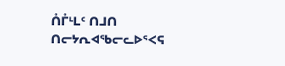ᑍᒤᒻᒪᑦ ᑎᒧᑎ ᑎᓕᔭᕆᐊᖃᓕᓚᐅᕐᐸᕋ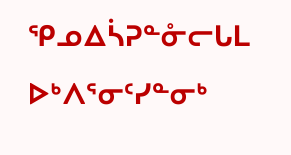ᕿᓄᐃᓵᕈᓐᓁᓕᒐᒪ ᐅᒃᐱᕐᓂᑦᓯᓐᓂᒃ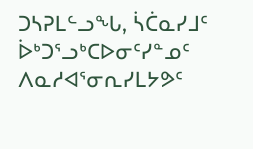ᑐᓴᕈᒪᓪᓗᖓ, ᓵᑖᓇᓯᒧᑦ ᐆᒃᑐᕐᓗᒃᑕᐅᓂᑦᓯᓐᓄᑦ ᐱᓇᓱᐊᕐᓂᕆᓯᒪᔭᕗᑦ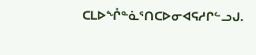ᑕᒪᐅᖎᓐᓈᕐᑎᑕᐅᓂᐊᕋᓱᒋᓪᓗᒍ.